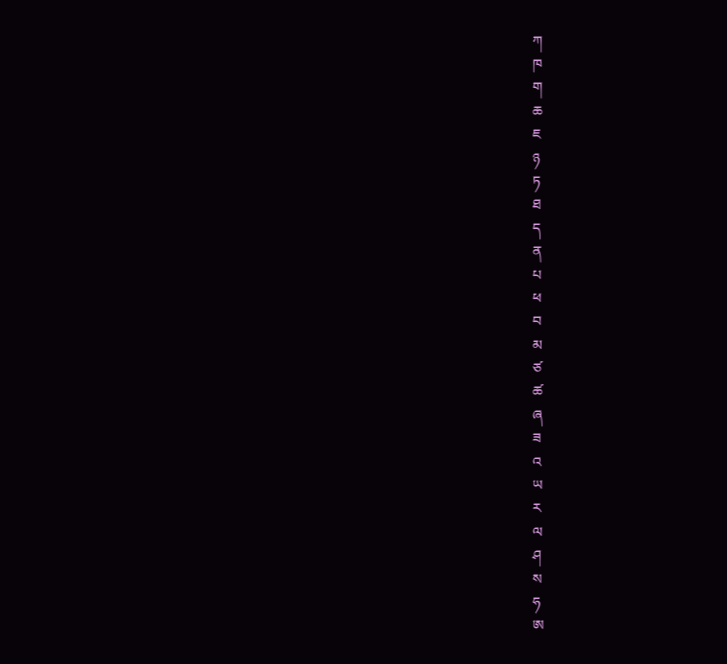ཀ
ཁ
ག
ཆ
ཇ
ཉ
ཏ
ཐ
ད
ན
པ
ཕ
བ
མ
ཙ
ཚ
ཞ
ཟ
འ
ཡ
ར
ལ
ཤ
ས
ཧ
ཨ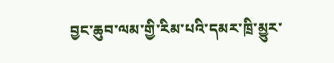བྱང་ཆུབ་ལམ་གྱི་རིམ་པའི་དམར་ཁྲི་མྱུར་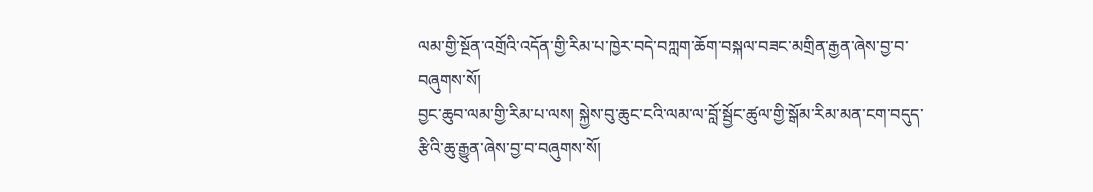ལམ་གྱི་སྔོན་འགྲོའི་འདོན་གྱི་རིམ་པ་ཁྱེར་བདེ་བཀླག་ཆོག་བསྐལ་བཟང་མགྲིན་རྒྱན་ཞེས་བྱ་བ་བཞུགས་སོ།
བྱང་ཆུབ་ལམ་གྱི་རིམ་པ་ལས། སྐྱེས་བུ་ཆུང་ངའི་ལམ་ལ་བློ་སྦྱོང་ཚུལ་གྱི་སྒོམ་རིམ་མན་ངག་བདུད་རྩིའི་ཆུ་རྒྱུན་ཞེས་བྱ་བ་བཞུགས་སོ།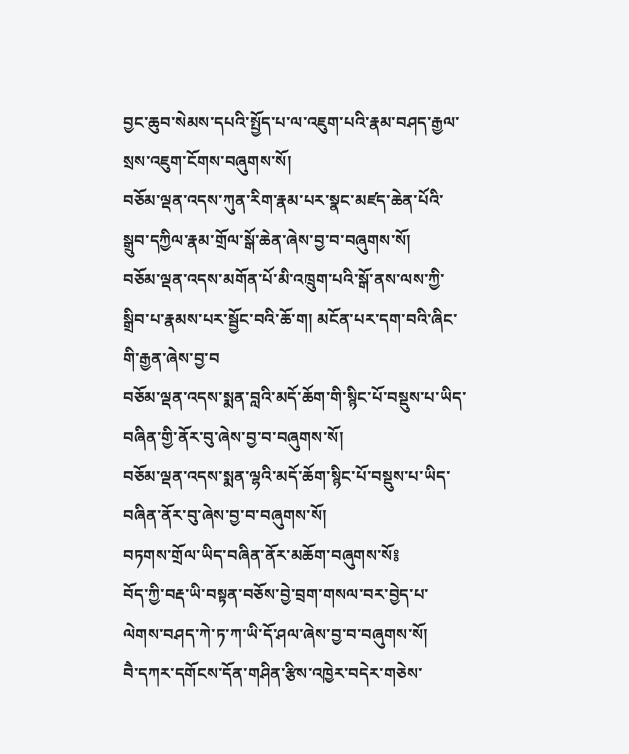བྱང་ཆུབ་སེམས་དཔའི་སྤྱོད་པ་ལ་འཇུག་པའི་རྣམ་བཤད་རྒྱལ་སྲས་འཇུག་ངོགས་བཞུགས་སོ།
བཅོམ་ལྡན་འདས་ཀུན་རིག་རྣམ་པར་སྣང་མཛད་ཆེན་པོའི་སྒྲུབ་དཀྱིལ་རྣམ་གྲོལ་སྒོ་ཆེན་ཞེས་བྱ་བ་བཞུགས་སོ།
བཅོམ་ལྡན་འདས་མགོན་པོ་མི་འཁྲུག་པའི་སྒོ་ནས་ལས་ཀྱི་སྒྲིབ་པ་རྣམས་པར་སྦྱོང་བའི་ཆོ་ག། མངོན་པར་དག་བའི་ཞིང་གི་རྒྱན་ཞེས་བྱ་བ
བཅོམ་ལྡན་འདས་སྨན་བླའི་མདོ་ཆོག་གི་སྙིང་པོ་བསྡུས་པ་ཡིད་བཞིན་གྱི་ནོར་བུ་ཞེས་བྱ་བ་བཞུགས་སོ།
བཅོམ་ལྡན་འདས་སྨན་ལྷའི་མདོ་ཆོག་སྙིང་པོ་བསྡུས་པ་ཡིད་བཞིན་ནོར་བུ་ཞེས་བྱ་བ་བཞུགས་སོ།
བཏགས་གྲོལ་ཡིད་བཞིན་ནོར་མཆོག་བཞུགས་སོ༔
བོད་ཀྱི་བརྡ་ཡི་བསྟན་བཅོས་བྱེ་བྲག་གསལ་བར་བྱེད་པ་ལེགས་བཤད་ཀེ་ཏ་ཀ་ཡི་དོ་ཤལ་ཞེས་བྱ་བ་བཞུགས་སོ།
བཻ་དཀར་དགོངས་དོན་གཤིན་རྩིས་འཁྱེར་བདེར་གཅེས་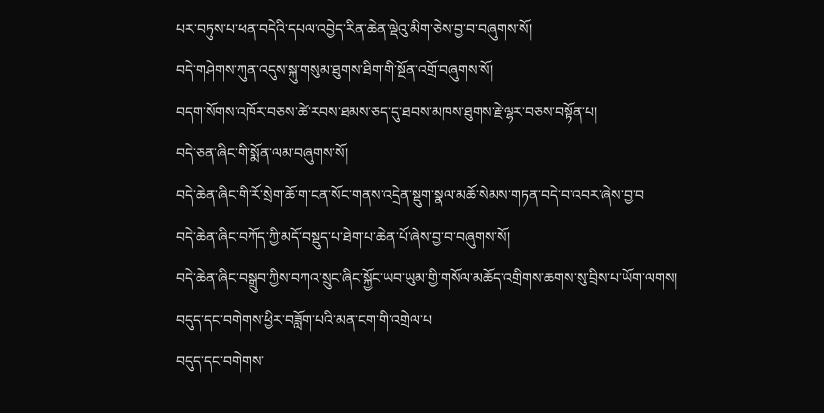པར་བཏུས་པ་ཕན་བདེའི་དཔལ་འབྱེད་རིན་ཆེན་ལྡེའུ་མིག་ཅེས་བྱ་བ་བཞུགས་སོ།
བདེ་གཤེགས་ཀུན་འདུས་སྐུ་གསུམ་ཐུགས་ཐིག་གི་སྔོན་འགྲོ་བཞུགས་སོ།
བདག་སོགས་འཁོར་བཅས་ཚེ་རབས་ཐམས་ཅད་དུ་ཐབས་མཁས་ཐུགས་རྗེ་ལྷར་བཅས་བསྟོན་པ།
བདེ་ཅན་ཞིང་གི་སྨོན་ལམ་བཞུགས་སོ།
བདེ་ཆེན་ཞིང་གི་རོ་སྲེག་ཆོ་ག་ངན་སོང་གནས་འདྲེན་སྡུག་སྣལ་མཆོ་སེམས་གཏན་བདེ་བ་འབར་ཞེས་བྱ་བ
བདེ་ཆེན་ཞིང་བཀོད་ཀྱི་མདོ་བསྡུད་པ་ཐེག་པ་ཆེན་པོ་ཞེས་བྱ་བ་བཞུགས་སོ།
བདེ་ཆེན་ཞིང་བསྒྲུབ་ཀྱིས་བཀའ་སྲུང་ཞིང་སྐྱོང་ཡབ་ཡུམ་གྱི་གསོལ་མཆོད་འགྲིགས་ཆགས་སུ་བྲིས་པ་ཡོག་ལགས།
བདུད་དང་བགེགས་ཕྱིར་བཟློག་པའི་མན་ངག་གི་འགྲེལ་པ
བདུད་དང་བགེགས་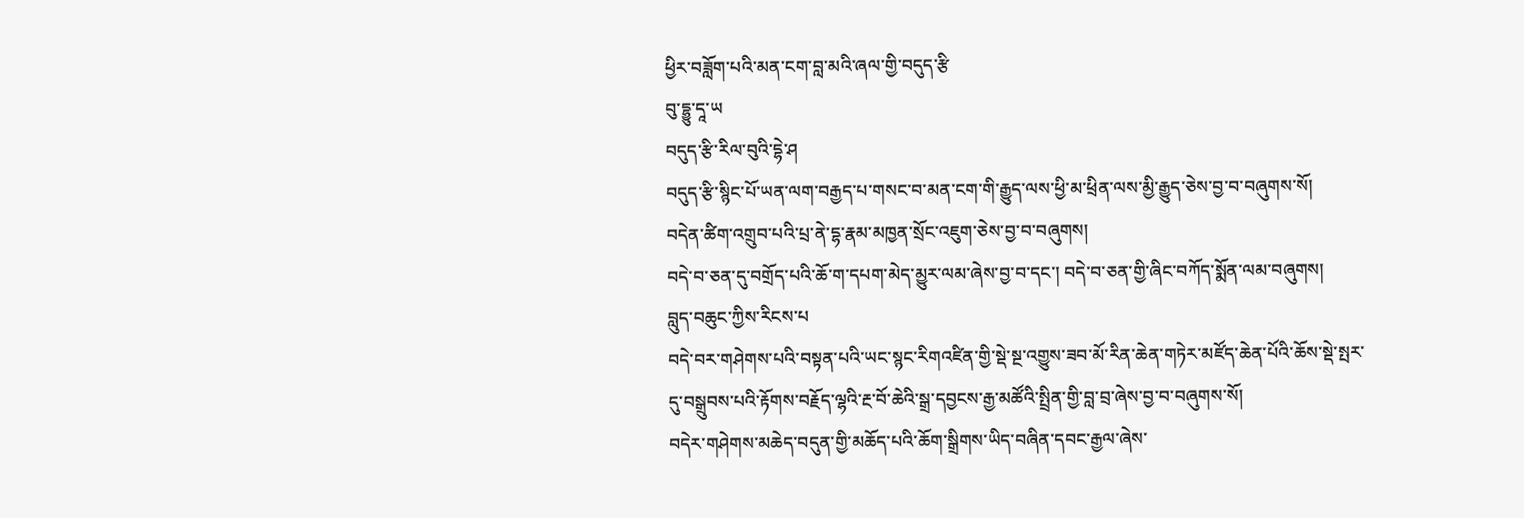ཕྱིར་བཟློག་པའི་མན་ངག་བླ་མའི་ཞལ་གྱི་བདུད་རྩི
བུ་དྷྱུ་དཱ་ཡ
བདུད་རྩི་རིལ་བུའི་དྷེ་ཤ
བདུད་རྩི་སྙིང་པོ་ཡན་ལག་བརྒྱད་པ་གསང་བ་མན་ངག་གི་རྒྱུད་ལས་ཕྱི་མ་ཕྲིན་ལས་མྱི་རྒྱུད་ཅེས་བྱ་བ་བཞུགས་སོ།
བདེན་ཚིག་འགྲུབ་པའི་པྲ་ནེ་དྷ་རྣམ་མཁྱན་སྲོང་འཇུག་ཅེས་བྱ་བ་བཞུགས།
བདེ་བ་ཅན་དུ་བགྲོད་པའི་ཆོ་ག་དཔག་མེད་མྱུར་ལམ་ཞེས་བྱ་བ་དང་། བདེ་བ་ཅན་གྱི་ཞིང་བཀོད་སྨོན་ལམ་བཞུགས།
བླུད་བཆུང་ཀྱིས་རིངས་པ
བདེ་བར་གཤེགས་པའི་བསྟན་པའི་ཡང་སྙང་རིགའཛིན་གྱི་སྡེ་སྔ་འགྱུས་ཟབ་མོ་རིན་ཆེན་གཏེར་མཛོད་ཆེན་པོའི་ཆོས་སྡེ་སྤར་དུ་བསྒྲུབས་པའི་རྟོགས་བརྗོད་ལྷའི་རྔ་བོ་ཆེའི་སྒྲ་དབྱངས་རྒྱ་མཚོའི་སྤྲིན་གྱི་བླ་བྲ་ཞེས་བྱ་བ་བཞུགས་སོ།
བདེར་གཤེགས་མཆེད་བདུན་གྱི་མཆོད་པའི་ཆོག་སྒྲིགས་ཡིད་བཞིན་དབང་རྒྱལ་ཞེས་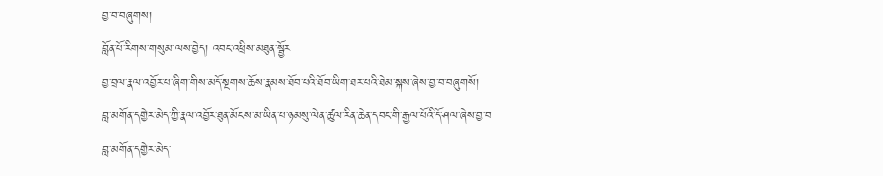བྱ་བ་བཞུགས།
བློན་པོ་རིགས་གསུམ་ལས་བྱེད། འབང་འཕྲིས་མཐུན་སྦྱོར
བྱ་བྲལ་རྣལ་འབྱོར་པ་ཞིག་གིས་མདོ་སྔགས་ཆོས་རྣམས་ཐོབ་པའི་ཐོབ་ཡིག་ཐར་པའི་ཐེམ་སྐས་ཞེས་བྱ་བ་བཞུགསོ།
བླ་མགོན་དགྱེར་མེད་ཀྱི་རྣལ་འབྱོར་ཐུན་མོངས་མ་ཡིན་པ་ཉམསུ་ལེན་ཚུལ་རིན་ཆེན་དབང་གི་རྒྱལ་པོའི་དོ་ཤལ་ཞེས་བྱ་བ
བླ་མགོན་དགྱེར་མེད་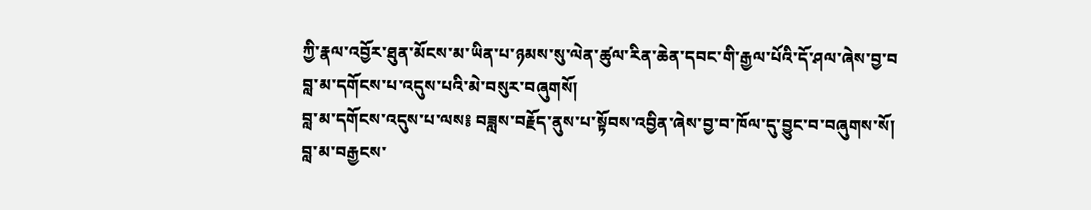ཀྱི་རྣལ་འབྱོར་ཐུན་མོངས་མ་ཡིན་པ་ཉམས་སུ་ལེན་ཚུལ་རིན་ཆེན་དབང་གི་རྒྱལ་པོའི་དོ་ཤལ་ཞེས་བྱ་བ
བླ་མ་དགོངས་པ་འདུས་པའི་མེ་བསུར་བཞུགསོ།
བླ་མ་དགོངས་འདུས་པ་ལས༔ བཟླས་བརྗོད་ནུས་པ་སྟོབས་འབྱིན་ཞེས་བྱ་བ་ཁོལ་དུ་བྱུང་བ་བཞུགས་སོ།
བླ་མ་བརྒྱངས་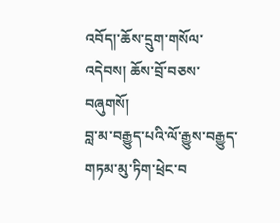འབོད།་ཆོས་དྲུག་གསོལ་འདེབས། ཆོས་བྲོ་བཅས་བཞུགསོ།
བླ་མ་བརྒྱུད་པའི་ལོ་རྒྱུས་བརྒྱུད་གཏམ་མུ་ཏིག་ཕྲེང་བ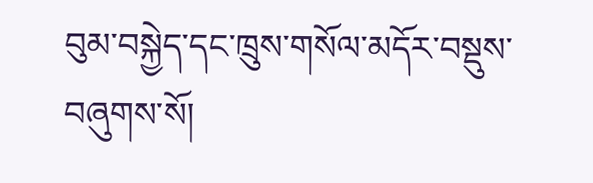བུམ་བསྐྱེད་དང་ཁྲུས་གསོལ་མདོར་བསྡུས་བཞུགས་སོ།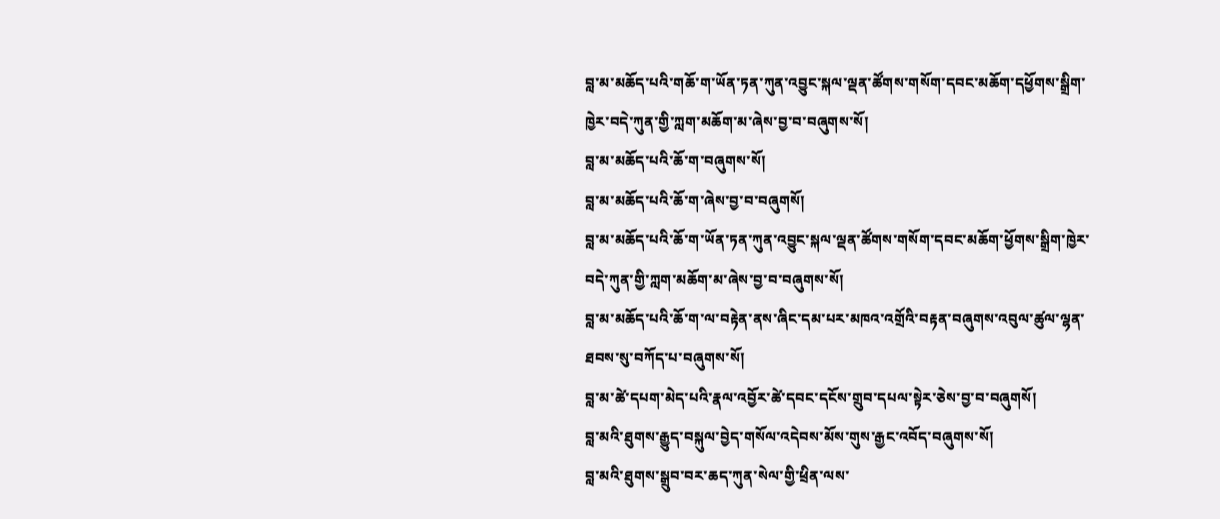བླ་མ་མཆོད་པའི་གཆོ་ག་ཡོན་ཏན་ཀུན་འབྱུང་སྐལ་ལྡན་ཚོགས་གསོག་དབང་མཆོག་དཕྱོགས་སྒྲིག་ཁྱེར་བདེ་ཀུན་གྱི་ཀླག་མཆོག་མ་ཞེས་བྱ་བ་བཞུགས་སོ།
བླ་མ་མཆོད་པའི་ཆོ་ག་བཞུགས་སོ།
བླ་མ་མཆོད་པའི་ཆོ་ག་ཞེས་བྱ་བ་བཞུགསོ།
བླ་མ་མཆོད་པའི་ཆོ་ག་ཡོན་ཏན་ཀུན་འབྱུང་སྐལ་ལྡན་ཚོགས་གསོག་དབང་མཆོག་ཕྱོགས་སྒྲིག་ཁྱེར་བདེ་ཀུན་གྱི་ཀླག་མཆོག་མ་ཞེས་བྱ་བ་བཞུགས་སོ།
བླ་མ་མཆོད་པའི་ཆོ་ག་ལ་བརྟེན་ནས་ཞིང་དམ་པར་མཁའ་འགྲོའི་བརྟན་བཞུགས་འབུལ་ཚུལ་ལྷན་ཐབས་སུ་བཀོད་པ་བཞུགས་སོ།
བླ་མ་ཚེ་དཔག་མེད་པའི་རྣལ་འབྱོར་ཚེ་དབང་དངོས་གྲུབ་དཔལ་སྟེར་ཅེས་བྱ་བ་བཞུགསོ།
བླ་མའི་ཐུགས་རྒྱུད་བསྐུལ་བྱེད་གསོལ་འདེབས་མོས་གུས་རྒྱང་འབོད་བཞུགས་སོ།
བླ་མའི་ཐུགས་སྒྲུབ་བར་ཆད་ཀུན་སེལ་གྱི་ཕྲིན་ལས་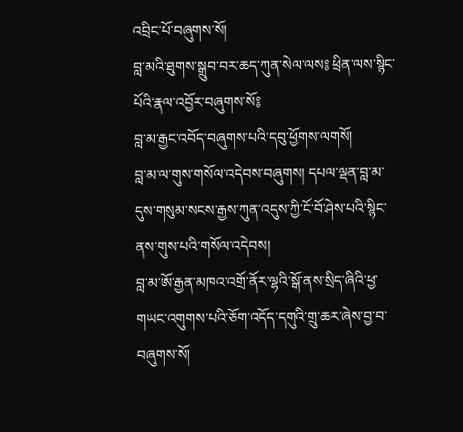འབྲིང་པོ་བཞུགས་སོ།
བླ་མའི་ཐུགས་སྒྲུབ་བར་ཆད་ཀུན་སེལ་ལས༔ ཕྲིན་ལས་སྙིང་པོའི་རྣལ་འབྱོར་བཞུགས་སོ༔
བླ་མ་རྒྱང་འབོད་བཞུགས་པའི་དབུ་ཕྱོགས་ལགསོ།
བླ་མ་ལ་གུས་གསོལ་འདེབས་བཞུགས། དཔལ་ལྡན་བླ་མ་དུས་གསུམ་སངས་རྒྱས་ཀུན་འདུས་ཀྱི་ངོ་བོ་ཤེས་པའི་སྙིང་ནས་གུས་པའི་གསོལ་འདེབས།
བླ་མ་ཨོ་རྒྱན་མཁའ་འགྲོ་ནོར་ལྷའི་སྒོ་ནས་སྲིད་ཞིའི་ཕྱ་གཡང་འགུགས་པའི་ཅོག་འདོད་དགུའི་གྲུ་ཆར་ཞེས་བྱ་བ་བཞུགས་སོ།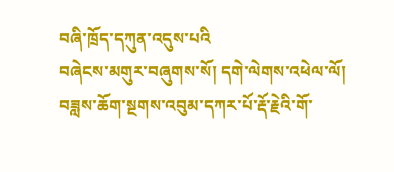བཞི་ཁྲོད་དཀུན་འདུས་པའི
བཞེངས་མགུར་བཞུགས་སོ། དགེ་ལེགས་འཕེལ་ལོ།
བཟླས་ཆོག་སྔགས་འབུམ་དཀར་པོ་རྡོ་རྗེའི་གོ་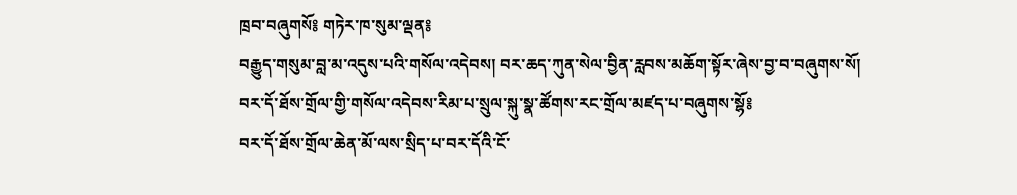ཁྲབ་བཞུགསོ༔ གཏེར་ཁ་སུམ་ལྡན༔
བརྒྱུད་གསུམ་བླ་མ་འདུས་པའི་གསོལ་འདེབས། བར་ཆད་ཀུན་སེལ་བྱིན་རླབས་མཆོག་སྟོར་ཞེས་བྱ་བ་བཞུགས་སོ།
བར་དོ་ཐོས་གྲོལ་གྱི་གསོལ་འདེབས་རིམ་པ་སྲུལ་སྐུ་སྣ་ཚོགས་རང་གྲོལ་མཛད་པ་བཞུགས་སྷོ༔
བར་དོ་ཐོས་གྲོལ་ཆེན་མོ་ལས་སྲིད་པ་བར་དོའི་ངོ་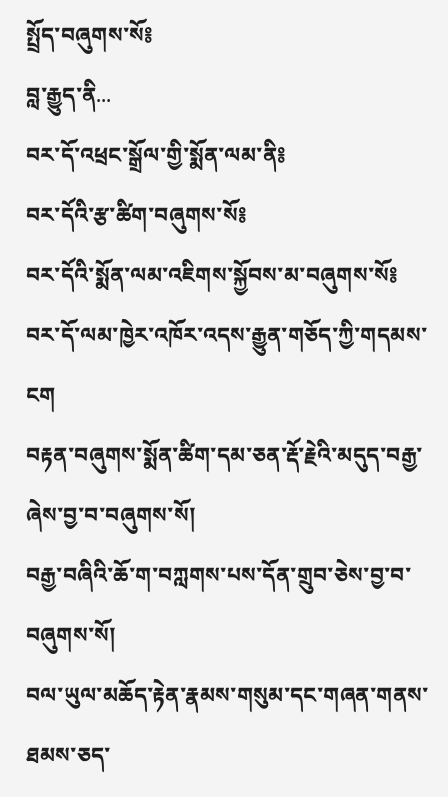སྤྲོད་བཞུགས་སོ༔
བླ་རྒྱུད་ནི...
བར་དོ་འཕྲང་སྒྲོལ་གྱི་སྨོན་ལམ་ནི༔
བར་དོའི་རྩ་ཚིག་བཞུགས་སོ༔
བར་དོའི་སྨོན་ལམ་འཇིགས་སྐྱོབས་མ་བཞུགས་སོ༔
བར་དོ་ལམ་ཁྱེར་འཁོར་འདས་རྒྱུན་གཅོད་ཀྱི་གདམས་ངག
བརྟན་བཞུགས་སྨོན་ཚིག་དམ་ཅན་རྡོ་རྗེའི་མདུད་བརྒྱ་ཞེས་བྱ་བ་བཞུགས་སོ།
བརྒྱ་བཞིའི་ཆོ་ག་བཀླགས་པས་དོན་གྲུབ་ཅེས་བྱ་བ་བཞུགས་སོ།
བལ་ཡུལ་མཆོད་རྟེན་རྣམས་གསུམ་དང་གཞན་གནས་ཐམས་ཅད་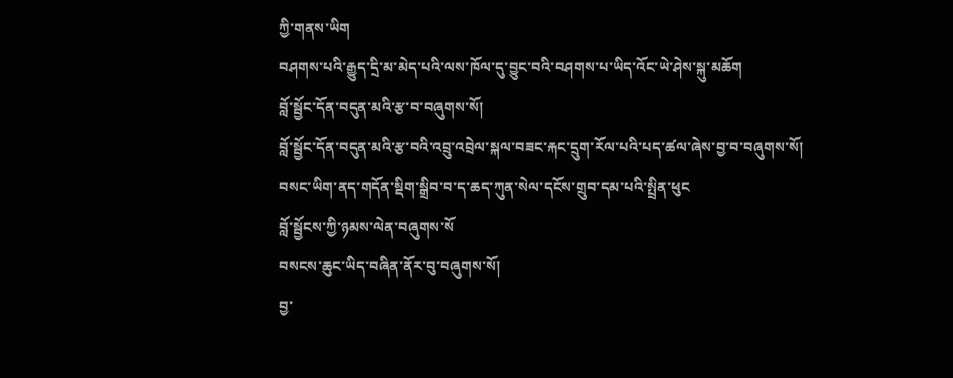ཀྱི་གནས་ཡིག
བཤགས་པའི་རྒྱུད་དྲི་མ་མེད་པའི་ལས་ཁོལ་དུ་བྱུང་བའི་བཤགས་པ་ཡིད་འོང་ཡེ་ཤེས་སྐུ་མཆོག
བློ་སྦྱོང་དོན་བདུན་མའི་རྩ་བ་བཞུགས་སོ།
བློ་སྦྱོང་དོན་བདུན་མའི་རྩ་བའི་འབྲུ་འབྲེལ་སྐལ་བཟང་རྐང་དྲུག་རོལ་པའི་པད་ཚལ་ཞེས་བྱ་བ་བཞུགས་སོ།
བསང་ཡིག་ནད་གདོན་སྡིག་སྒྲིབ་བ་ད་ཆད་ཀུན་སེལ་དངོས་གྲུབ་དམ་པའི་སྤྲིན་ཕུང
བློ་སྦྱོངས་ཀྱི་ཉམས་ལེན་བཞུགས་སོ
བསངས་ཆུང་ཡིད་བཞིན་ནོར་བུ་བཞུགས་སོ།
བྱ་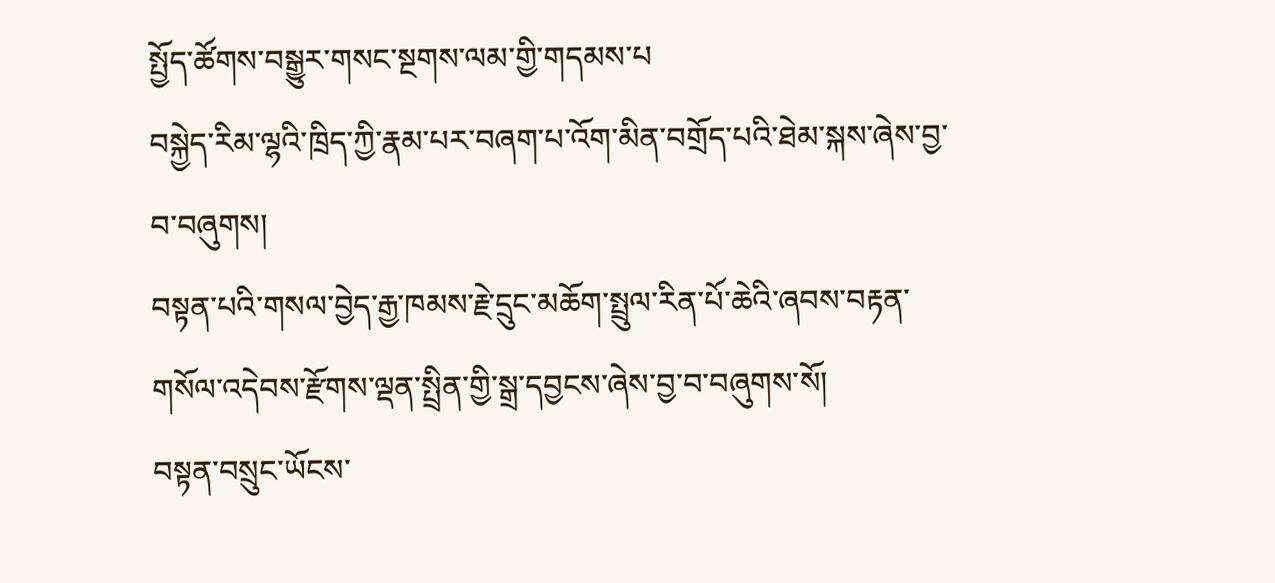སྤྱོད་ཚོགས་བསྒྱུར་གསང་སྔགས་ལམ་གྱི་གདམས་པ
བསྐྱེད་རིམ་ལྷའི་ཁྲིད་ཀྱི་རྣམ་པར་བཞག་པ་འོག་མིན་བགྲོད་པའི་ཐེམ་སྐས་ཞེས་བྱ་བ་བཞུགས།
བསྟན་པའི་གསལ་བྱེད་རྒྱ་ཁམས་རྗེ་དྲུང་མཆོག་སྤྲུལ་རིན་པོ་ཆེའི་ཞབས་བརྟན་གསོལ་འདེབས་རྫོགས་ལྡན་སྤྲིན་གྱི་སྒྲ་དབྱངས་ཞེས་བྱ་བ་བཞུགས་སོ།
བསྟན་བསྲུང་ཡོངས་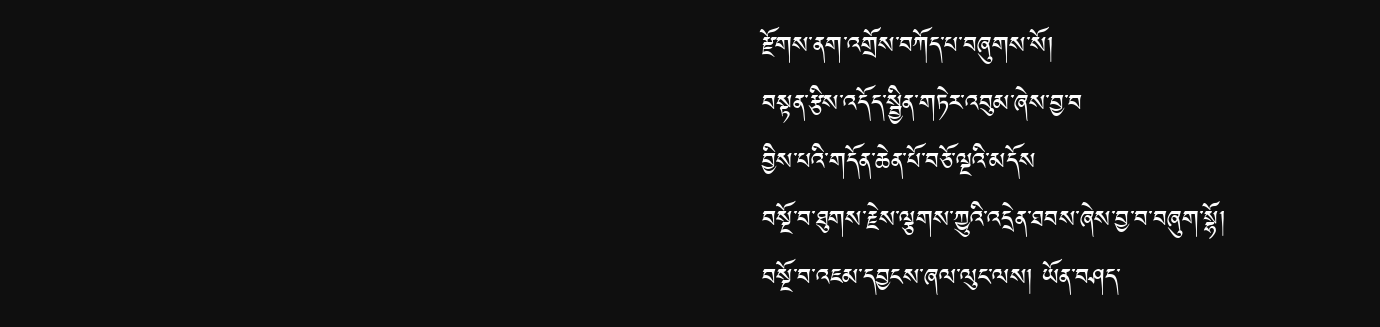རྫོགས་ནག་འགྲོས་བཀོད་པ་བཞུགས་སོ།
བསྟན་རྩིས་འདོད་སྦྱིན་གཏེར་འབུམ་ཞེས་བྱ་བ
བྱིས་པའི་གདོན་ཆེན་པོ་བཅོ་ལྔའི་མདོས
བསྔོ་བ་ཐུགས་རྗེས་ལྕགས་ཀྱུའི་འདྲེན་ཐབས་ཞེས་བྱ་བ་བཞུག་སྷོ།
བསྔོ་བ་འཇམ་དབྱངས་ཞལ་ལུང་ལས། ཡོན་བཤད་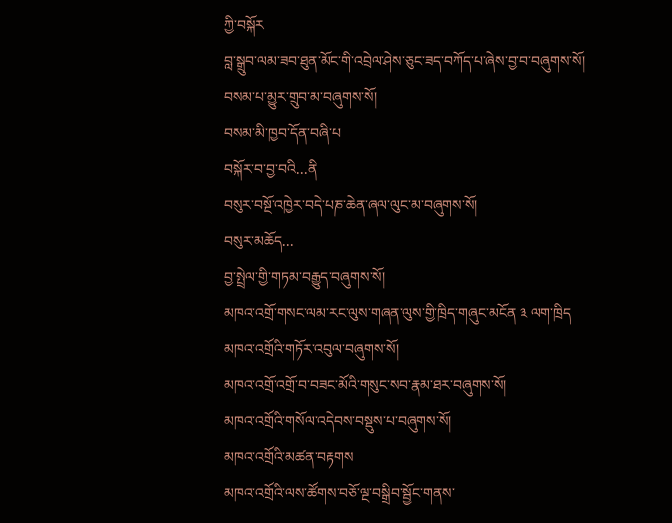ཀྱི་བསྐོར
བླ་སྒྲུབ་ལམ་ཟབ་ཐུན་མོང་གི་འབྲེལ་ཤེས་ཅུང་ཟད་བཀོད་པ་ཞེས་བྱ་བ་བཞུགས་སོ།
བསམ་པ་མྱུར་གྲུབ་མ་བཞུགས་སོ།
བསམ་མི་ཁྱབ་དོན་བཞི་པ
བསྐོར་བ་བྱ་བའི...ནི
བསུར་བསྔོ་འཁྱེར་བདེ་པཎ་ཆེན་ཞལ་ལུང་མ་བཞུགས་སོ།
བསུར་མཆོད...
བྱ་སྤྲེལ་གྱི་གཏམ་བརྒྱུད་བཞུགས་སོ།
མཁའ་འགྲོ་གསང་ལམ་རང་ལུས་གཞན་ལུས་གྱི་ཁྲིད་གཞུང་མངོན ༣ ལག་ཁྲིད
མཁའ་འགྲོའི་གཏོར་འབུལ་བཞུགས་སོ།
མཁའ་འགྲོ་འགྲོ་བ་བཟང་མོའི་གསུང་སབ་རྣམ་ཐར་བཞུགས་སོ།
མཁའ་འགྲོའི་གསོལ་འདེབས་བསྡུས་པ་བཞུགས་སོ།
མཁའ་འགྲོའི་མཚན་བརྟགས
མཁའ་འགྲོའི་ལས་ཚོགས་བཅོ་ལྔ་བསྒྲིབ་སྦྱོང་གནས་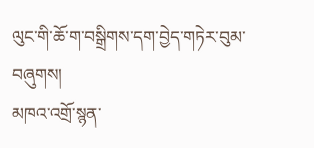ལུང་གི་ཆོ་ག་བསྒྲིགས་དག་བྱེད་གཏེར་བུམ་བཞུགས།
མཁའ་འགྲོ་སྙན་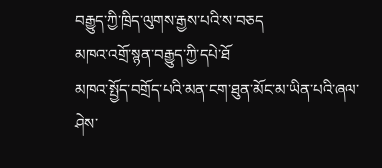བརྒྱུད་ཀྱི་ཁྲིད་ལུགས་རྒྱས་པའི་ས་བཅད
མཁའ་འགྲོ་སྙན་བརྒྱུད་ཀྱི་དཔེ་ཐོ
མཁའ་སྤྱོད་བགྲོད་པའི་མན་ངག་ཐུན་མོང་མ་ཡིན་པའི་ཞལ་ཤེས་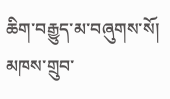ཆིག་བརྒྱུད་མ་བཞུགས་སོ།
མཁས་གྲུབ་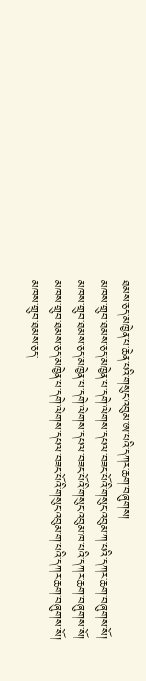ཐམས་ཅད་མཁྱེན་པ་ཆེན་པའི་གསུང་འབུམ་ཨ་པའི་དཀར་ཆག་བཞུགས།
མཁས་གྲུབ་ཐམས་ཅད་མཁྱེན་པ་དགེ་ལེགས་དཔལ་བཟང་པོའི་གསུང་འབུམ་ཀ་པའི་དཀར་ཆག་བཞུགས་སོ།
མཁས་གྲུབ་ཐམས་ཅད་མཁྱེན་པ་དགེ་ལེགས་དཔལ་བཟང་པོའི་གསུང་འབུམ་ཁ་པའི་དཀར་ཆག་བཞུགས་སོ།
མཁས་གྲུབ་ཐམས་ཅད་མཁྱེན་པ་དགེ་ལེགས་དཔལ་བཟང་པོའི་གསུང་འབུམ་ག་པའི་དཀར་ཆག་བཞུགས་སོ།
མཁས་གྲུབ་ཐམས་ཅད་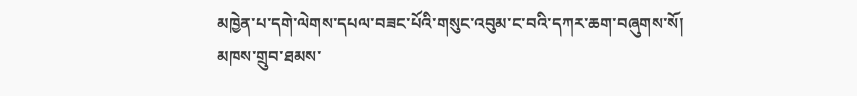མཁྱེན་པ་དགེ་ལེགས་དཔལ་བཟང་པོའི་གསུང་འབུམ་ང་བའི་དཀར་ཆག་བཞུགས་སོ།
མཁས་གྲུབ་ཐམས་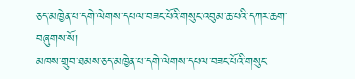ཅད་མཁྱེན་པ་དགེ་ལེགས་དཔལ་བཟང་པོའི་གསུང་འབུམ་ཆ་པའི་དཀར་ཆག་བཞུགས་སོ།
མཁས་གྲུབ་ཐམས་ཅད་མཁྱེན་པ་དགེ་ལེགས་དཔལ་བཟང་པོའི་གསུང་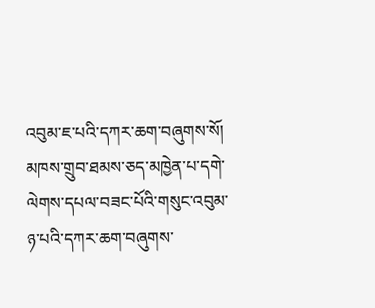འབུམ་ཇ་པའི་དཀར་ཆག་བཞུགས་སོ།
མཁས་གྲུབ་ཐམས་ཅད་མཁྱེན་པ་དགེ་ལེགས་དཔལ་བཟང་པོའི་གསུང་འབུམ་ཉ་པའི་དཀར་ཆག་བཞུགས་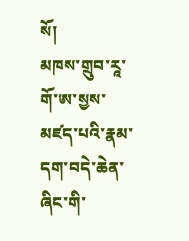སོ།
མཁས་གྲུབ་རཱ་གོ་ཨ་སྱས་མཛད་པའི་རྣམ་དག་བདེ་ཆེན་ཞིང་གི་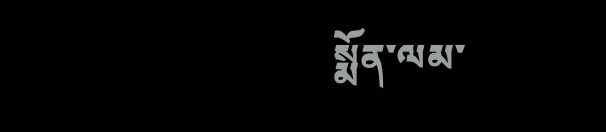སྨོན་ལམ་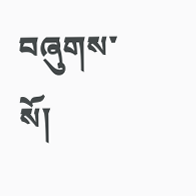བཞུགས་སོ།